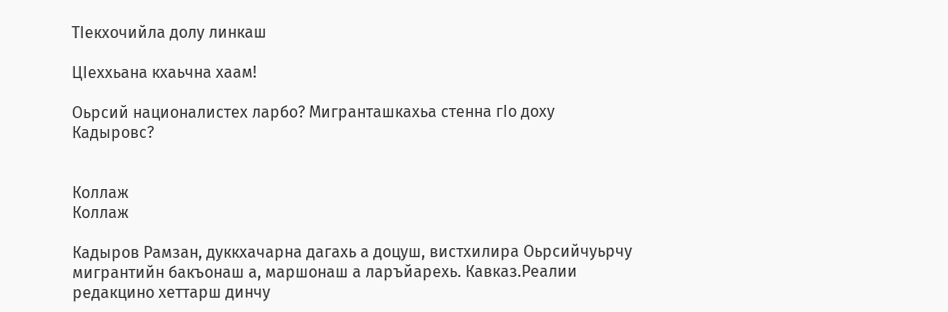ТIекхочийла долу линкаш

ЦIеххьана кхаьчна хаам!

Оьрсий националистех ларбо? Мигранташкахьа стенна гIо доху Кадыровс?


Коллаж
Коллаж

Кадыров Рамзан, дуккхачарна дагахь а доцуш, вистхилира Оьрсийчуьрчу мигрантийн бакъонаш а, маршонаш а ларъйарехь. Кавказ.Реалии редакцино хеттарш динчу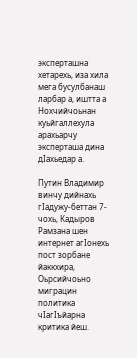эксперташна хетарехь, иза хила мега бусулбанаш ларбар а, иштта а Нохчийчоьнан куьйгаллехула арахьарчу эксперташа дина дӀахьедар а.

Путин Владимир винчу дийнахь гIадужу-беттан 7-чохь, Кадыров Рамзана шен интернет агIонехь пост зорбане йаккхира, Оьрсийчоьно миграцин политика чӀагӀъйарна критика йеш.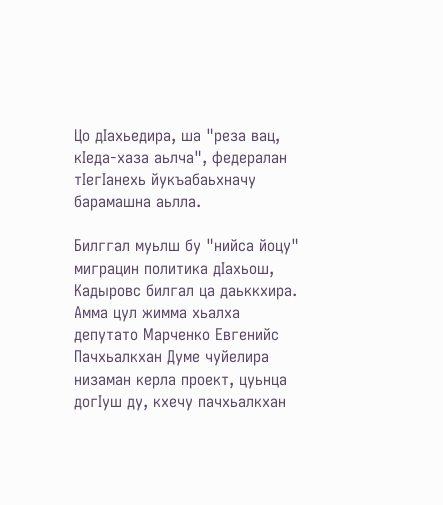Цо дӀахьедира, ша "реза вац, кӀеда-хаза аьлча", федералан тӀегӀанехь йукъабаьхначу барамашна аьлла.

Билггал муьлш бу "нийса йоцу" миграцин политика дӀахьош, Кадыровс билгал ца даьккхира. Амма цул жимма хьалха депутато Марченко Евгенийс Пачхьалкхан Думе чуйелира низаман керла проект, цуьнца догӀуш ду, кхечу пачхьалкхан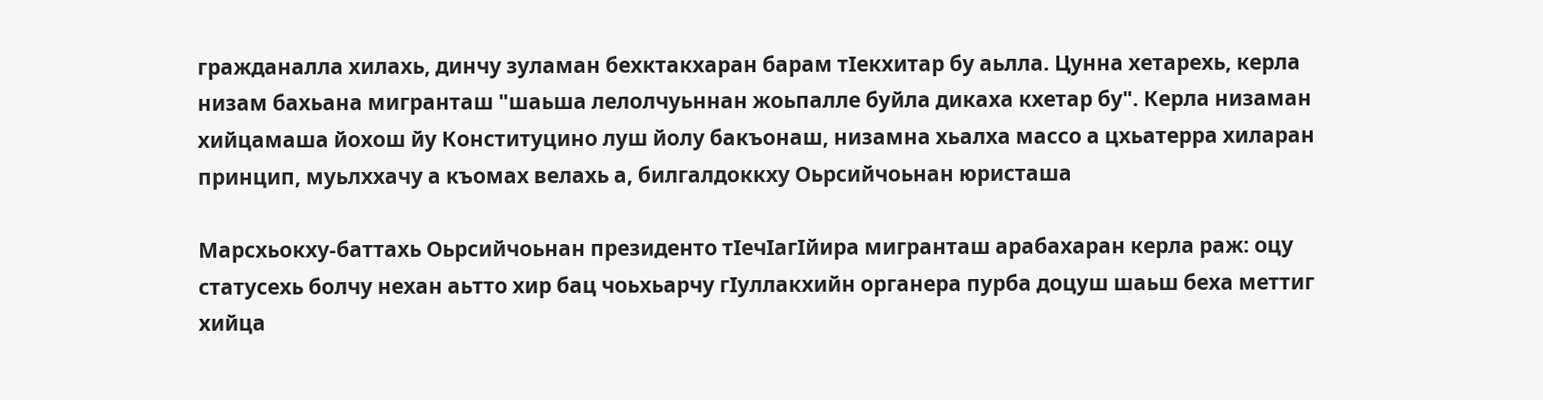гражданалла хилахь, динчу зуламан бехктакхаран барам тIекхитар бу аьлла. Цунна хетарехь, керла низам бахьана мигранташ "шаьша лелолчуьннан жоьпалле буйла дикаха кхетар бу". Керла низаман хийцамаша йохош йу Конституцино луш йолу бакъонаш, низамна хьалха массо а цхьатерра хиларан принцип, муьлххачу а къомах велахь а, билгалдоккху Оьрсийчоьнан юристаша

Марсхьокху-баттахь Оьрсийчоьнан президенто тӀечӀагӀйира мигранташ арабахаран керла раж: оцу статусехь болчу нехан аьтто хир бац чоьхьарчу гӀуллакхийн органера пурба доцуш шаьш беха меттиг хийца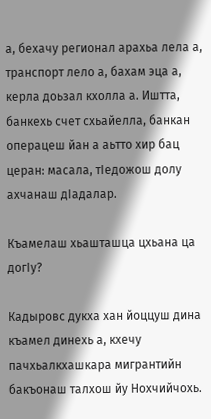а, бехачу регионал арахьа лела а, транспорт лело а, бахам эца а, керла доьзал кхолла а. Иштта, банкехь счет схьайелла, банкан операцеш йан а аьтто хир бац церан: масала, тӀедожош долу ахчанаш дӀадалар.

Къамелаш хьашташца цхьана ца догIу?

Кадыровс дукха хан йоццуш дина къамел динехь а, кхечу пачхьалкхашкара мигрантийн бакъонаш талхош йу Нохчийчохь.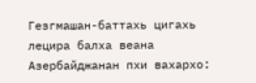Гезгмашан-баттахь цигахь лецира балха веана Азербайджанан пхи вахархо: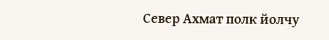Север Ахмат полк йолчу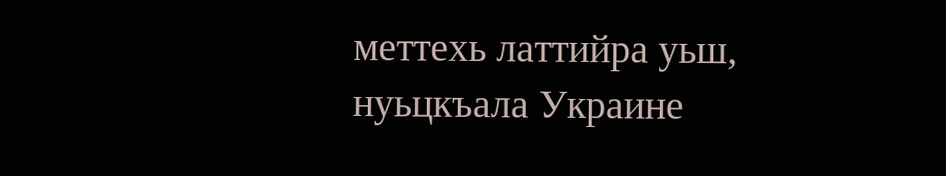меттехь латтийра уьш, нуьцкъала Украине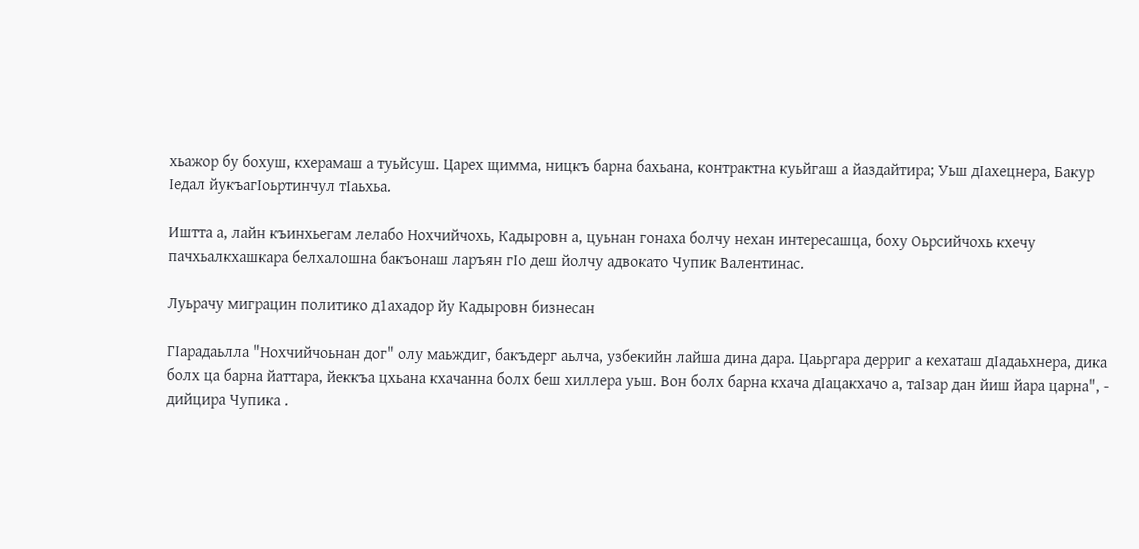хьажор бу бохуш, кхерамаш а туьйсуш. Царех щимма, ницкъ барна бахьана, контрактна куьйгаш а йаздайтира; Уьш дӀахецнера, Бакур Iедал йукъагӀоьртинчул тӀаьхьа.

Иштта а, лайн къинхьегам лелабо Нохчийчохь, Кадыровн а, цуьнан гонаха болчу нехан интересашца, боху Оьрсийчохь кхечу пачхьалкхашкара белхалошна бакъонаш ларъян гӀо деш йолчу адвокато Чупик Валентинас.

Луьрачу миграцин политико д1ахадор йу Кадыровн бизнесан

ГӀарадаьлла "Нохчийчоьнан дог" олу маьждиг, бакъдерг аьлча, узбекийн лайша дина дара. Цаьргара дерриг а кехаташ дӀадаьхнера, дика болх ца барна йаттара, йеккъа цхьана кхачанна болх беш хиллера уьш. Вон болх барна кхача дIацакхачо а, таIзар дан йиш йара царна", - дийцира Чупика .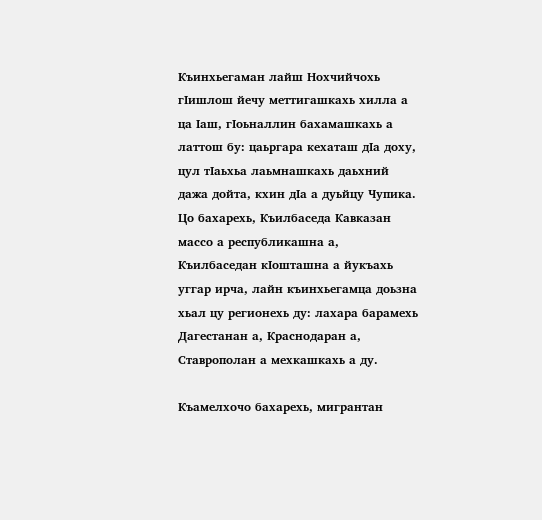Къинхьегаман лайш Нохчийчохь гӀишлош йечу меттигашкахь хилла а ца Ӏаш, гӀоьналлин бахамашкахь а латтош бу: цаьргара кехаташ дӀа доху, цул тӀаьхьа лаьмнашкахь даьхний дажа дойта, кхин дӀа а дуьйцу Чупика. Цо бахарехь, Къилбаседа Кавказан массо а республикашна а, Къилбаседан кӀошташна а йукъахь уггар ирча, лайн къинхьегамца доьзна хьал цу регионехь ду: лахара барамехь Дагестанан а, Краснодаран а, Ставрополан а мехкашкахь а ду.

Къамелхочо бахарехь, мигрантан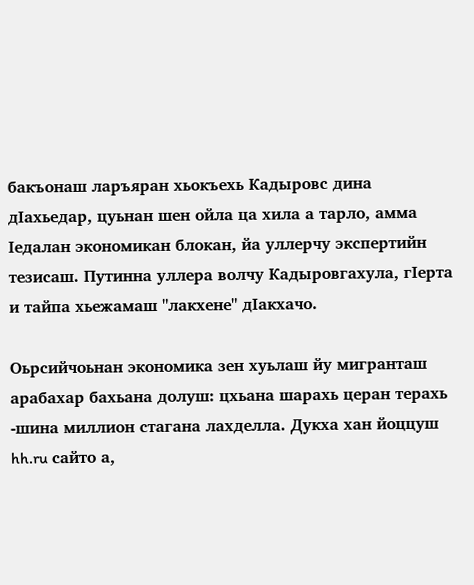бакъонаш ларъяран хьокъехь Кадыровс дина дӀахьедар, цуьнан шен ойла ца хила а тарло, амма Ӏедалан экономикан блокан, йа уллерчу экспертийн тезисаш. Путинна уллера волчу Кадыровгахула, гӀерта и тайпа хьежамаш "лакхене" дӀакхачо.

Оьрсийчоьнан экономика зен хуьлаш йу мигранташ арабахар бахьана долуш: цхьана шарахь церан терахь -шина миллион стагана лахделла. Дукха хан йоццуш hh.ru сайто а,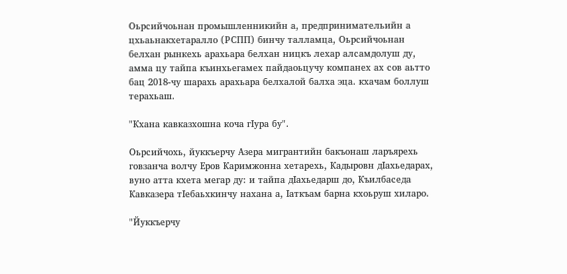Оьрсийчоьнан промышленникийн а, предпринимательийн а цхьаьнакхетаралло (РСПП) бинчу талламца, Оьрсийчоьнан белхан рынкехь арахьара белхан ницкъ лехар алсамдолуш ду, амма цу тайпа къинхьегамех пайдаоьцучу компанех ах сов аьтто бац 2018-чу шарахь арахьара белхалой балха эца. кхачам боллуш терахьаш.

"Кхана кавказхошна коча гIура бу".

Оьрсийчохь, йуккъерчу Азера мигрантийн бакъонаш ларъярехь говзанча волчу Еров Каримжонна хетарехь, Кадыровн дӀахьедарах, вуно атта кхета мегар ду: и тайпа дIахьедарш до, Къилбаседа Кавказера тӀебаьхкинчу нахана а, Ӏаткъам барна кхоьруш хиларо.

"Йуккъерчу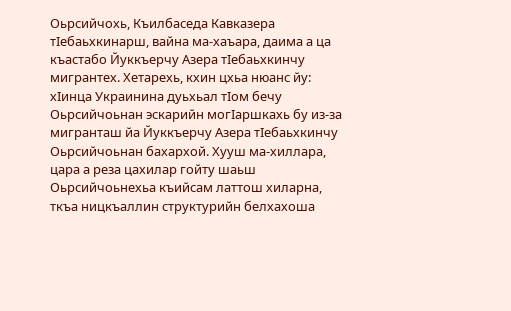Оьрсийчохь, Къилбаседа Кавказера тӀебаьхкинарш, вайна ма-хаъара, даима а ца къастабо Йуккъерчу Азера тӀебаьхкинчу мигрантех. Хетарехь, кхин цхьа нюанс йу: хӀинца Украинина дуьхьал тӀом бечу Оьрсийчоьнан эскарийн могӀаршкахь бу из-за мигранташ йа Йуккъерчу Азера тӀебаьхкинчу Оьрсийчоьнан бахархой. Хууш ма-хиллара, цара а реза цахилар гойту шаьш Оьрсийчоьнехьа къийсам латтош хиларна, ткъа ницкъаллин структурийн белхахоша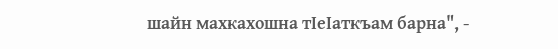шайн махкахошна тӀеӀаткъам барна", -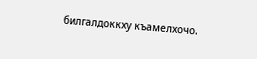билгалдоккху къамелхочо.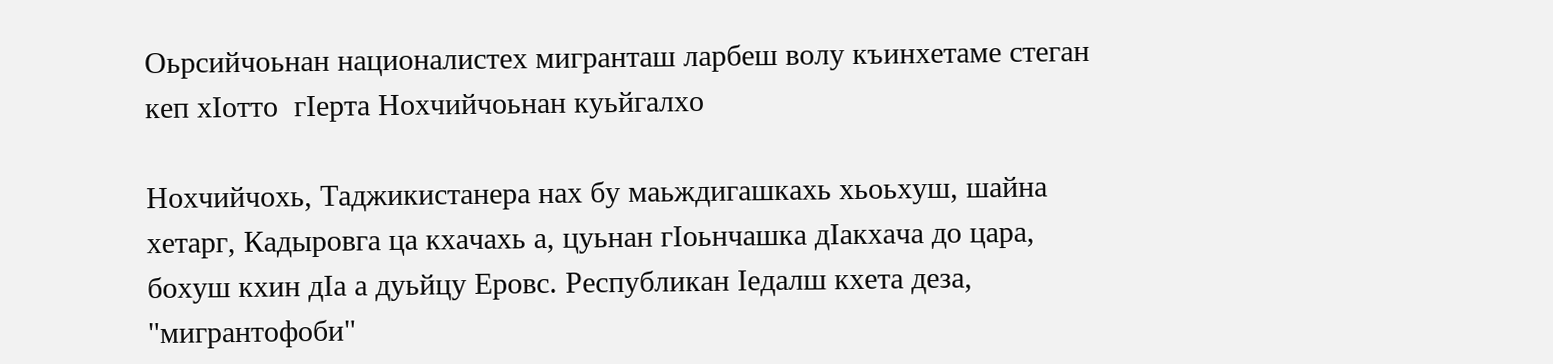Оьрсийчоьнан националистех мигранташ ларбеш волу къинхетаме стеган кеп хIотто  гӀерта Нохчийчоьнан куьйгалхо

Нохчийчохь, Таджикистанера нах бу маьждигашкахь хьоьхуш, шайна хетарг, Кадыровга ца кхачахь а, цуьнан гӀоьнчашка дIакхача до цара, бохуш кхин дӀа а дуьйцу Еровс. Республикан Ӏедалш кхета деза, "мигрантофоби"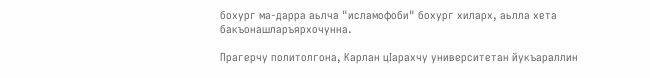бохург ма-дарра аьлча "исламофоби" бохург хиларх, аьлла хета бакъонашларъярхочунна.

Прагерчу политолгона, Карлан цӀарахчу университетан йукъараллин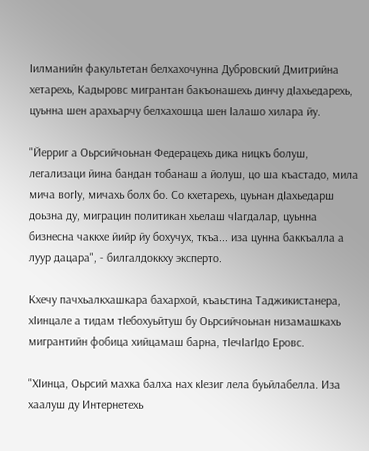Ӏилманийн факультетан белхахочунна Дубровский Дмитрийна хетарехь, Кадыровс мигрантан бакъонашехь динчу дӀахьедарехь, цуьнна шен арахьарчу белхахошца шен Iалашо хилара йу.

"Йерриг а Оьрсийчоьнан Федерацехь дика ницкъ болуш, легализаци йина бандан тобанаш а йолуш, цо ша къастадо, мила мича вогӀу, мичахь болх бо. Со кхетарехь, цуьнан дӀахьедарш доьзна ду, миграцин политикан хьелаш чIагдалар, цуьнна бизнесна чаккхе йийр йу бохучух, ткъа... иза цунна баккъалла а луур дацара", - билгалдоккху эксперто.

Кхечу пачхьалкхашкара бахархой, къаьстина Таджикистанера, хӀинцале а тидам тӀебохуьйтуш бу Оьрсийчоьнан низамашкахь мигрантийн фобица хийцамаш барна, тӀечӀагӀдо Еровс.

"ХIинца, Оьрсий махка балха нах кӀезиг лела буьйлабелла. Иза хаалуш ду Интернетехь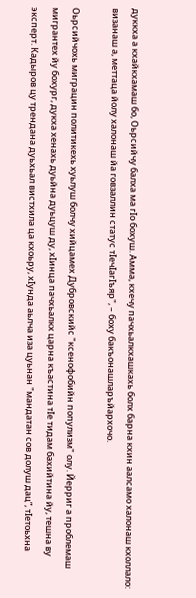дуккха а кхайкхамаш бо, Оьрсийчу балха ма гӀо бохуш. Амма, кхечу пачхьалкхашкахь болх барна кхин аалсамо халонаш кхоллало: визанаш а, меттаца йолу халонаш йа говзаллин статус тӀечӀагӀъяр", – боху бакъонашларъйархочо.

Оьрсийчохь миграцин политикехь хуьлуш болчу хийцамех Дубровскийс "ксенофобийн популизм" олу. Йерриг а проблемаш мигрантех йу бохург, дукха хенахь дуьйна дуьцуш ду, хӀинца пачхьалкх царна къастина тIе тидам бахийтина йу, тешна ву эксперт. Кадыров цу трендана дуьхьал вистхила ца кхоьру, хIунда аьлча иза цуьнан "мандатан сов долуш дац”, тӀетоьхна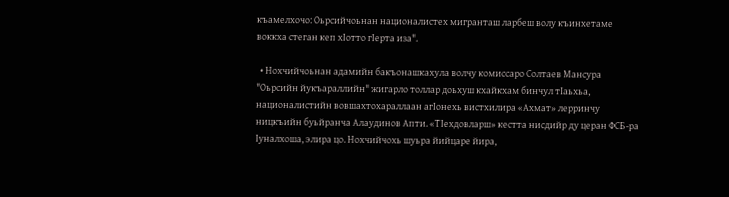къамелхочо: Оьрсийчоьнан националистех мигранташ ларбеш волу къинхетаме воккха стеган кеп хIотто гӀерта иза".

  • Нохчийчоьнан адамийн бакъонашкахула волчу комиссаро Солтаев Мансура "Оьрсийн йукъараллийн" жигарло толлар доьхуш кхайкхам бинчул тӀаьхьа, националистийн вовшахтохараллаан агIонехь вистхилира «Ахмат» лерринчу ницкъийн буьйранча Алаудинов Апти. «ТӀехдовларш» кестта нисдийр ду церан ФСБ-ра Iуналхоша, элира цо. Нохчийчохь шуьра йийцаре йира,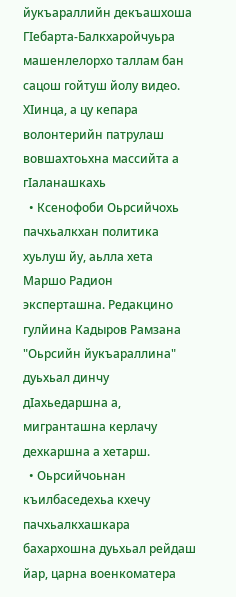йукъараллийн декъашхоша ГӀебарта-Балкхаройчуьра машенлелорхо таллам бан сацош гойтуш йолу видео. ХӀинца, а цу кепара волонтерийн патрулаш вовшахтоьхна массийта а гӀаланашкахь
  • Ксенофоби Оьрсийчохь пачхьалкхан политика хуьлуш йу, аьлла хета Маршо Радион эксперташна. Редакцино гулйина Кадыров Рамзана "Оьрсийн йукъараллина" дуьхьал динчу дӀахьедаршна а, мигранташна керлачу дехкаршна а хетарш.
  • Оьрсийчоьнан къилбаседехьа кхечу пачхьалкхашкара бахархошна дуьхьал рейдаш йар, царна военкоматера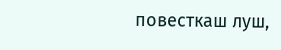повесткаш луш,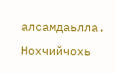алсамдаьлла. Нохчийчохь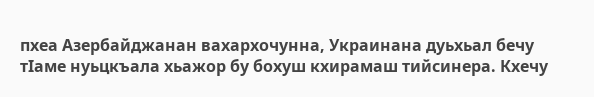пхеа Азербайджанан вахархочунна, Украинана дуьхьал бечу тӀаме нуьцкъала хьажор бу бохуш кхирамаш тийсинера. Кхечу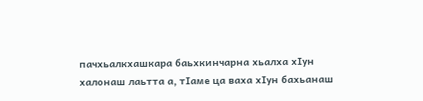пачхьалкхашкара баьхкинчарна хьалха хӀун халонаш лаьтта а, тӀаме ца ваха хIун бахьанаш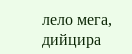лело мега, дийцира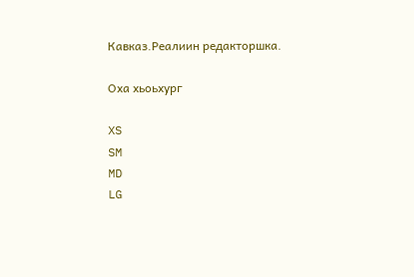Кавказ.Реалиин редакторшка.

Оха хьоьхург

XS
SM
MD
LG